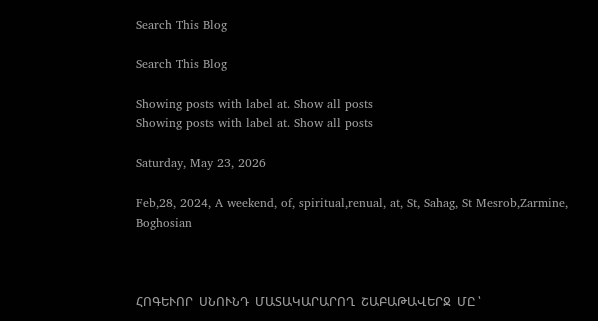Search This Blog

Search This Blog

Showing posts with label at. Show all posts
Showing posts with label at. Show all posts

Saturday, May 23, 2026

Feb,28, 2024, A weekend, of, spiritual,renual, at, St, Sahag, St Mesrob,Zarmine, Boghosian



ՀՈԳԵՒՈՐ  ՍՆՈՒՆԴ  ՄԱՏԱԿԱՐԱՐՈՂ  ՇԱԲԱԹԱՎԵՐՋ  ՄԸ ՝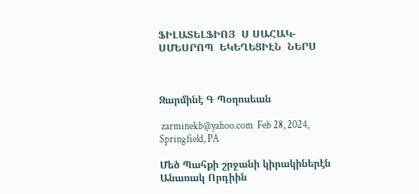ՖԻԼԱՏԵԼՖԻՈՅ  Ս ՍԱՀԱԿ-ՍՄԵՍՐՈՊ  ԵԿԵՂԵՑԻԷՆ  ՆԵՐՍ



Զարմինէ Գ Պօղոսեան

 zarminekb@yahoo.com  Feb 28, 2024, Springfield, PA

Մեծ Պահքի շրջանի կիրակիներէն Անառակ Որդիին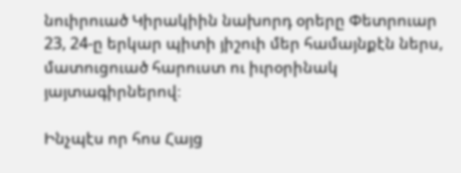նուիրուած Կիրակիին նախորդ օրերը Փետրուար 23, 24-ը երկար պիտի յիշուի մեր համայնքէն ներս, մատուցուած հարուստ ու իւրօրինակ յայտագիրներով։

Ինչպէս որ հոս Հայց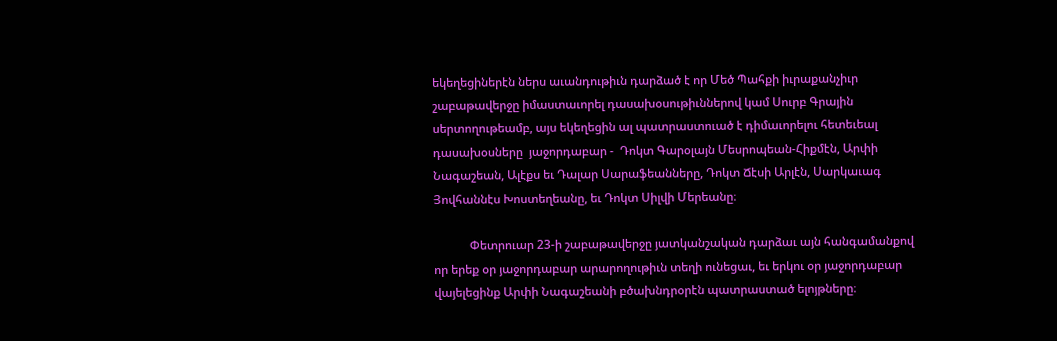եկեղեցիներէն ներս աւանդութիւն դարձած է որ Մեծ Պահքի իւրաքանչիւր շաբաթավերջը իմաստաւորել դասախօսութիւններով կամ Սուրբ Գրային սերտողութեամբ, այս եկեղեցին ալ պատրաստուած է դիմաւորելու հետեւեալ դասախօսները  յաջորդաբար -  Դոկտ Գարօլայն Մեսրոպեան-Հիքմէն, Արփի Նագաշեան, Ալէքս եւ Դալար Սարաֆեանները, Դոկտ Ճէսի Արլէն, Սարկաւագ Յովհաննէս Խոստեղեանը, եւ Դոկտ Սիլվի Մերեանը։

            Փետրուար 23-ի շաբաթավերջը յատկանշական դարձաւ այն հանգամանքով որ երեք օր յաջորդաբար արարողութիւն տեղի ունեցաւ, եւ երկու օր յաջորդաբար վայելեցինք Արփի Նագաշեանի բծախնդրօրէն պատրաստած ելոյթները։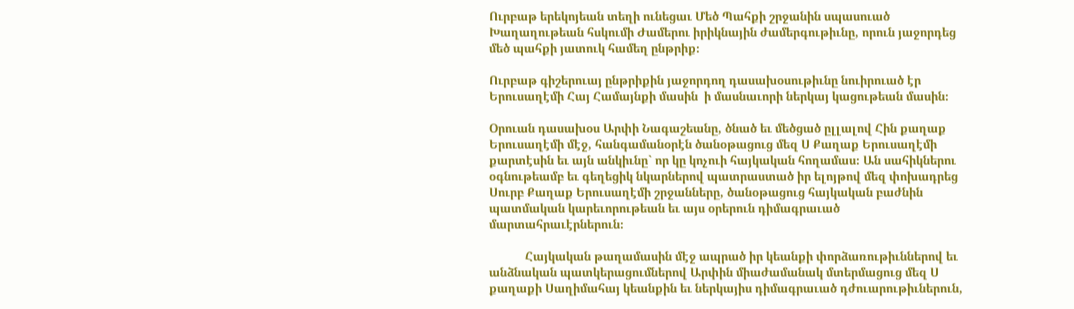Ուրբաթ երեկոյեան տեղի ունեցաւ Մեծ Պահքի շրջանին սպասուած Խաղաղութեան հսկումի Ժամերու իրիկնային ժամերգութիւնը, որուն յաջորդեց մեծ պահքի յատուկ համեղ ընթրիք։

Ուրբաթ գիշերուայ ընթրիքին յաջորդող դասախօսութիւնը նուիրուած էր Երուսաղէմի Հայ Համայնքի մասին  ի մասնաւորի ներկայ կացութեան մասին։

Օրուան դասախօս Արփի Նագաշեանը, ծնած եւ մեծցած ըլլալով Հին քաղաք Երուսաղէմի մէջ, հանգամանօրէն ծանօթացուց մեզ Ս Քաղաք Երուսաղէմի քարտէսին եւ այն անկիւնը` որ կը կոչուի հայկական հողամաս։ Ան սահիկներու օգնութեամբ եւ գեղեցիկ նկարներով պատրաստած իր ելոյթով մեզ փոխադրեց Սուրբ Քաղաք Երուսաղէմի շրջանները, ծանօթացուց հայկական բաժնին պատմական կարեւորութեան եւ այս օրերուն դիմագրաւած մարտահրաւէրներուն։

            Հայկական թաղամասին մէջ ապրած իր կեանքի փորձառութիւններով եւ անձնական պատկերացումներով Արփին միաժամանակ մտերմացուց մեզ Ս քաղաքի Սաղիմահայ կեանքին եւ ներկայիս դիմագրաւած դժուարութիւներուն,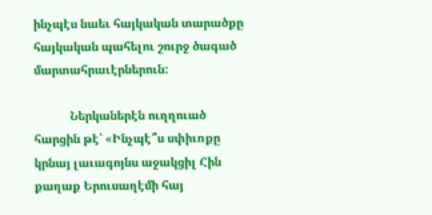ինչպէս նաեւ հայկական տարածքը հայկական պահելու շուրջ ծագած մարտահրաւէրներուն:

            Ներկաներէն ուղղուած հարցին թէ՝ «Ինչպէ՞ս սփիւռքը կրնայ լաւագոյնս աջակցիլ Հին քաղաք Երուսաղէմի հայ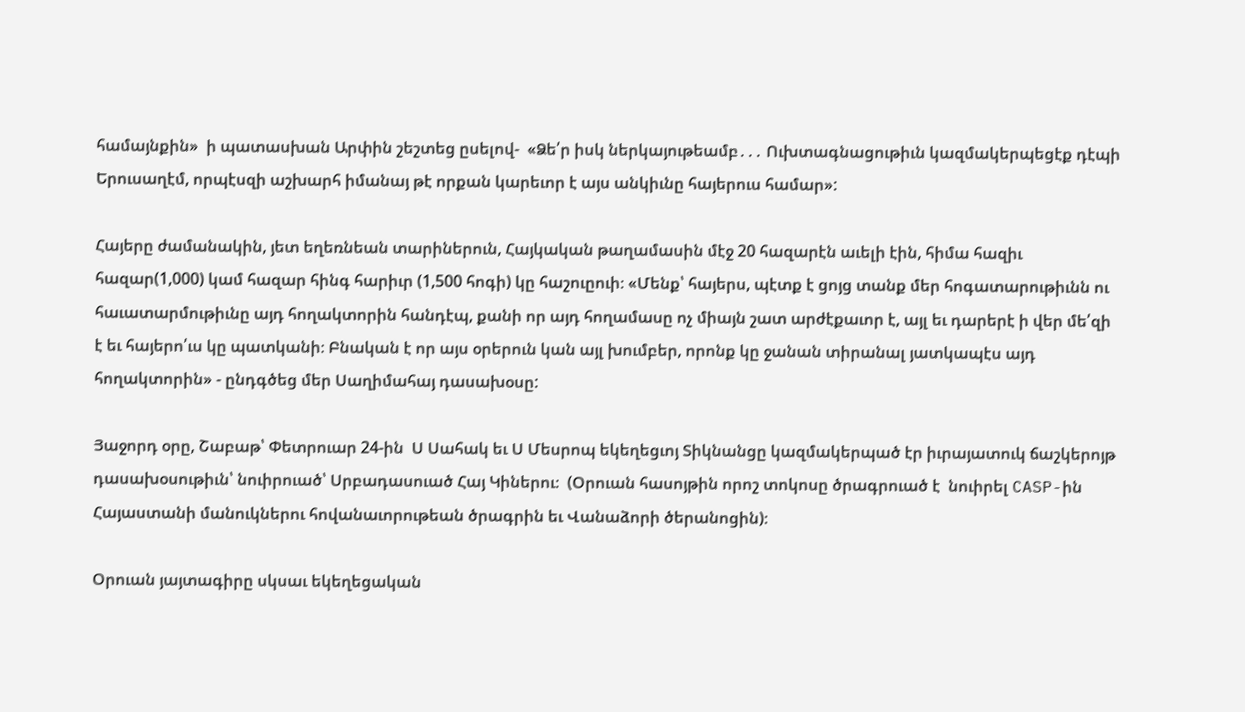համայնքին»  ի պատասխան Արփին շեշտեց ըսելով-  «Ձե՛ր իսկ ներկայութեամբ․․․ Ուխտագնացութիւն կազմակերպեցէք դէպի Երուսաղէմ, որպէսզի աշխարհ իմանայ թէ որքան կարեւոր է այս անկիւնը հայերուս համար»:

Հայերը ժամանակին, յետ եղեռնեան տարիներուն, Հայկական թաղամասին մէջ 20 հազարէն աւելի էին, հիմա հազիւ հազար(1,000) կամ հազար հինգ հարիւր (1,500 հոգի) կը հաշուըուի։ «Մենք՝ հայերս, պէտք է ցոյց տանք մեր հոգատարութիւնն ու հաւատարմութիւնը այդ հողակտորին հանդէպ, քանի որ այդ հողամասը ոչ միայն շատ արժէքաւոր է, այլ եւ դարերէ ի վեր մե՛զի է եւ հայերո՛ւս կը պատկանի։ Բնական է որ այս օրերուն կան այլ խումբեր, որոնք կը ջանան տիրանալ յատկապէս այդ հողակտորին» - ընդգծեց մեր Սաղիմահայ դասախօսը:

Յաջորդ օրը, Շաբաթ՝ Փետրուար 24-ին  Ս Սահակ եւ Ս Մեսրոպ եկեղեցւոյ Տիկնանցը կազմակերպած էր իւրայատուկ ճաշկերոյթ դասախօսութիւն՝ նուիրուած՝ Սրբադասուած Հայ Կիներու։  (Օրուան հասոյթին որոշ տոկոսը ծրագրուած է  նուիրել CASP-ին Հայաստանի մանուկներու հովանաւորութեան ծրագրին եւ Վանաձորի ծերանոցին)։

Օրուան յայտագիրը սկսաւ եկեղեցական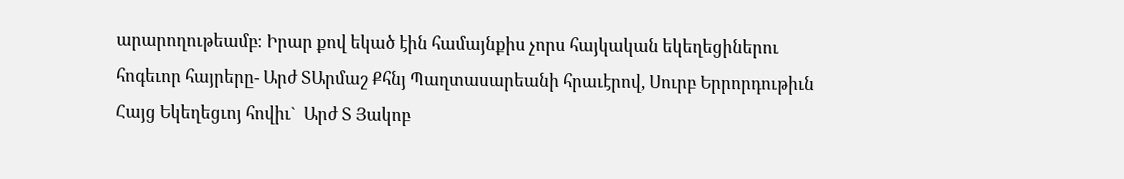արարողութեամբ։ Իրար քով եկած էին համայնքիս չորս հայկական եկեղեցիներու հոգեւոր հայրերը- Արժ ՏԱրմաշ Քհնյ Պաղտասարեանի հրաւէրով, Սուրբ Երրորդութիւն Հայց Եկեղեցւոյ հովիւ`  Արժ Տ Յակոբ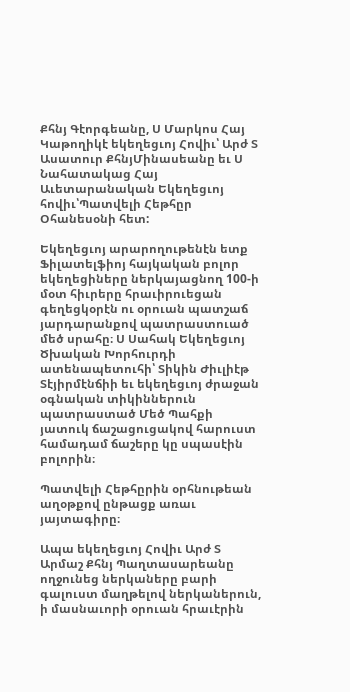Քհնյ Գէորգեանը, Ս Մարկոս Հայ Կաթողիկէ եկեղեցւոյ Հովիւ՝ Արժ Տ Ասատուր ՔհնյՄինասեանը եւ Ս Նահատակաց Հայ Աւետարանական Եկեղեցւոյ հովիւ՝Պատվելի Հեթհըր Օհանեսօնի հետ:

Եկեղեցւոյ արարողութենէն ետք Ֆիլատելֆիոյ հայկական բոլոր եկեղեցիները ներկայացնող 100-ի մօտ հիւրերը հրաւիրուեցան գեղեցկօրէն ու օրուան պատշաճ յարդարանքով պատրաստուած մեծ սրահը։ Ս Սահակ Եկեղեցւոյ Ծխական Խորհուրդի ատենապետուհի՝ Տիկին Ժիւլիէթ Տէյիրմէնճիի եւ եկեղեցւոյ ժրաջան օգնական տիկիններուն պատրաստած Մեծ Պահքի յատուկ ճաշացուցակով հարուստ համադամ ճաշերը կը սպասէին բոլորին։

Պատվելի Հեթհըրին օրհնութեան աղօթքով ընթացք առաւ յայտագիրը։

Ապա եկեղեցւոյ Հովիւ Արժ Տ Արմաշ Քհնյ Պաղտասարեանը ողջունեց ներկաները բարի գալուստ մաղթելով ներկաներուն, ի մասնաւորի օրուան հրաւէրին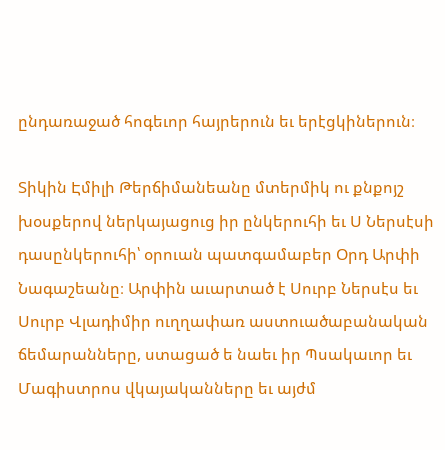ընդառաջած հոգեւոր հայրերուն եւ երէցկիներուն։

Տիկին Էմիլի Թերճիմանեանը մտերմիկ ու քնքոյշ խօսքերով ներկայացուց իր ընկերուհի եւ Ս Ներսէսի դասընկերուհի՝ օրուան պատգամաբեր Օրդ Արփի Նագաշեանը։ Արփին աւարտած է Սուրբ Ներսէս եւ Սուրբ Վլադիմիր ուղղափառ աստուածաբանական ճեմարանները, ստացած ե նաեւ իր Պսակաւոր եւ Մագիստրոս վկայականները եւ այժմ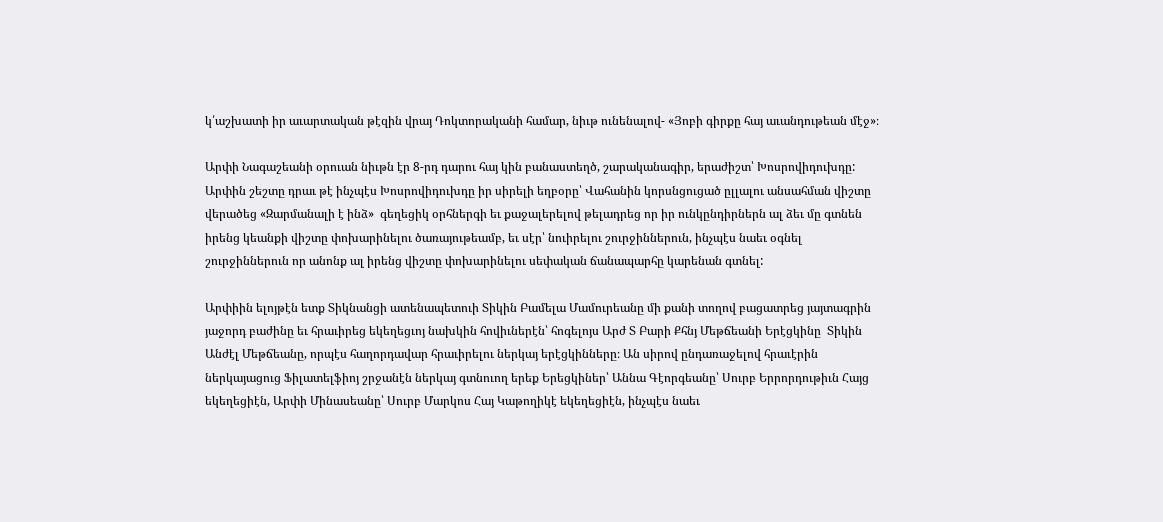կ՛աշխատի իր աւարտական թէզին վրայ Դոկտորականի համար, նիւթ ունենալով- «Յոբի գիրքը հայ աւանդութեան մէջ»։

Արփի Նագաշեանի օրուան նիւթն էր 8-րդ դարու հայ կին բանաստեղծ, շարականագիր, երաժիշտ՝ Խոսրովիդուխդը: Արփին շեշտը դրաւ թէ ինչպէս Խոսրովիդուխդը իր սիրելի եղբօրը՝ Վահանին կորսնցուցած ըլլալու անսահման վիշտը վերածեց «Զարմանալի է ինձ»  գեղեցիկ օրհներգի եւ քաջալերելով թելադրեց որ իր ունկընդիրներն ալ ձեւ մը գտնեն իրենց կեանքի վիշտը փոխարինելու ծառայութեամբ, եւ սէր՝ նուիրելու շուրջիններուն, ինչպէս նաեւ օգնել շուրջիններուն որ անոնք ալ իրենց վիշտը փոխարինելու սեփական ճանապարհը կարենան գտնել:

Արփիին ելոյթէն ետք Տիկնանցի ատենապետուի Տիկին Բամելա Մամուրեանը մի քանի տողով բացատրեց յայտագրին յաջորդ բաժինը եւ հրաւիրեց եկեղեցւոյ նախկին հովիւներէն՝ հոգելոյս Արժ Տ Բարի Քհնյ Մեթճեանի Երէցկինը  Տիկին Անժէլ Մեթճեանը, որպէս հաղորդավար հրաւիրելու ներկայ երէցկինները։ Ան սիրով ընդառաջելով հրաւէրին ներկայացուց Ֆիլատելֆիոյ շրջանէն ներկայ գտնուող երեք Երեցկիներ՝ Աննա Գէորգեանը՝ Սուրբ Երրորդութիւն Հայց եկեղեցիէն, Արփի Մինասեանը՝ Սուրբ Մարկոս Հայ Կաթողիկէ եկեղեցիէն, ինչպէս նաեւ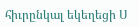հիւրընկալ եկեղեցի Ս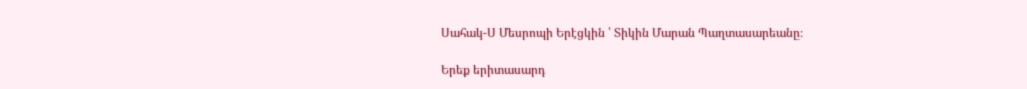Սահակ-Ս Մեսրոպի Երէցկին ՝ Տիկին Մարան Պաղտասարեանը։

Երեք երիտասարդ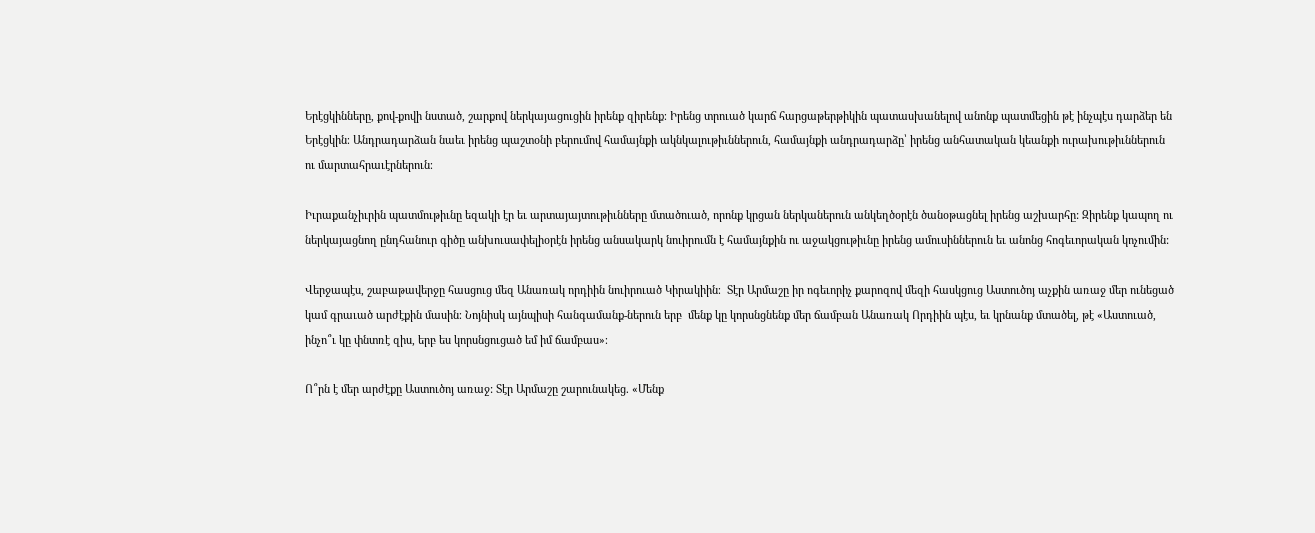Երէցկինները, քով-քովի նստած, շարքով ներկայացուցին իրենք զիրենք։ Իրենց տրուած կարճ հարցաթերթիկին պատասխանելով անոնք պատմեցին թէ ինչպէս դարձեր են Երէցկին։ Անդրադարձան նաեւ իրենց պաշտօնի բերումով համայնքի ակնկալութիւններուն, համայնքի անդրադարձը՝ իրենց անհատական կեանքի ուրախութիւններուն ու մարտահրաւէրներուն։

Իւրաքանչիւրին պատմութիւնը եզակի էր եւ արտայայտութիւնները մտածուած, որոնք կրցան ներկաներուն անկեղծօրէն ծանօթացնել իրենց աշխարհը: Զիրենք կապող ու ներկայացնող ընդհանուր գիծը անխուսափելիօրէն իրենց անսակարկ նուիրումն է համայնքին ու աջակցութիւնը իրենց ամուսիններուն եւ անոնց հոգեւորական կոչումին:

Վերջապէս, շաբաթավերջը հասցուց մեզ Անառակ որդիին նուիրուած Կիրակիին։  Տէր Արմաշը իր ոգեւորիչ քարոզով մեզի հասկցուց Աստուծոյ աչքին առաջ մեր ունեցած կամ գրաւած արժէքին մասին։ Նոյնիսկ այնպիսի հանգամանք-ներուն երբ  մենք կը կորսնցնենք մեր ճամբան Անառակ Որդիին պէս, եւ կրնանք մտածել, թէ «Աստուած, ինչո՞ւ կը փնտռէ զիս, երբ ես կորսնցուցած եմ իմ ճամբաս»։

Ո՞րն է մեր արժէքը Աստուծոյ առաջ: Տէր Արմաշը շարունակեց. «Մենք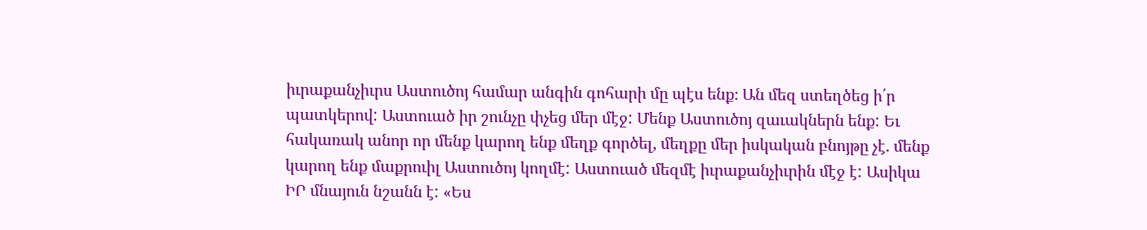իւրաքանչիւրս Աստուծոյ համար անգին գոհարի մը պէս ենք։ Ան մեզ ստեղծեց ի՛ր պատկերով: Աստուած իր շունչը փչեց մեր մէջ: Մենք Աստուծոյ զաւակներն ենք: Եւ հակառակ անոր որ մենք կարող ենք մեղք գործել, մեղքը մեր իսկական բնոյթը չէ. մենք կարող ենք մաքրուիլ Աստուծոյ կողմէ: Աստուած մեզմէ իւրաքանչիւրին մէջ է: Ասիկա ԻՐ մնայուն նշանն է: «Ես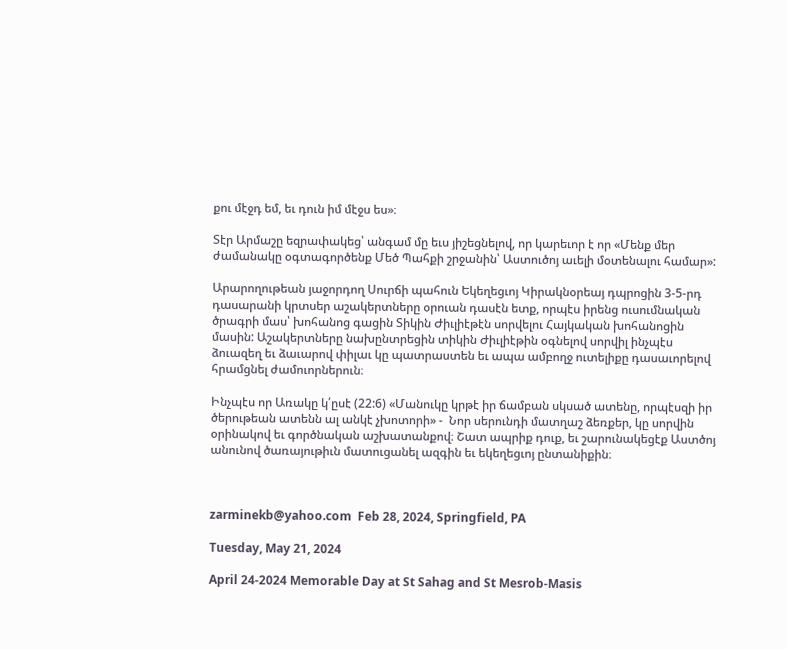քու մէջդ եմ, եւ դուն իմ մէջս ես»։

Տէր Արմաշը եզրափակեց՝ անգամ մը եւս յիշեցնելով, որ կարեւոր է որ «Մենք մեր ժամանակը օգտագործենք Մեծ Պահքի շրջանին՝ Աստուծոյ աւելի մօտենալու համար»:

Արարողութեան յաջորդող Սուրճի պահուն Եկեղեցւոյ Կիրակնօրեայ դպրոցին 3-5-րդ դասարանի կրտսեր աշակերտները օրուան դասէն ետք, որպէս իրենց ուսումնական ծրագրի մաս՝ խոհանոց գացին Տիկին Ժիւլիէթէն սորվելու Հայկական խոհանոցին մասին: Աշակերտները նախընտրեցին տիկին Ժիւլիէթին օգնելով սորվիլ ինչպէս ձուազեղ եւ ձաւարով փիլաւ կը պատրաստեն եւ ապա ամբողջ ուտելիքը դասաւորելով հրամցնել ժամուորներուն։

Ինչպէս որ Առակը կ՛ըսէ (22:6) «Մանուկը կրթէ իր ճամբան սկսած ատենը, որպէսզի իր ծերութեան ատենն ալ անկէ չխոտորի» -  Նոր սերունդի մատղաշ ձեռքեր, կը սորվին օրինակով եւ գործնական աշխատանքով։ Շատ ապրիք դուք, եւ շարունակեցէք Աստծոյ անունով ծառայութիւն մատուցանել ազգին եւ եկեղեցւոյ ընտանիքին։



zarminekb@yahoo.com  Feb 28, 2024, Springfield, PA

Tuesday, May 21, 2024

April 24-2024 Memorable Day at St Sahag and St Mesrob-Masis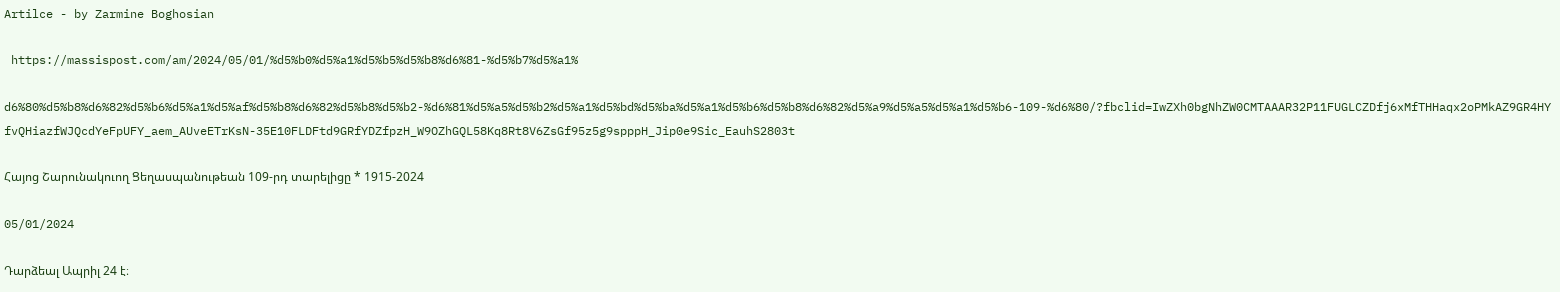Artilce - by Zarmine Boghosian

 https://massispost.com/am/2024/05/01/%d5%b0%d5%a1%d5%b5%d5%b8%d6%81-%d5%b7%d5%a1%

d6%80%d5%b8%d6%82%d5%b6%d5%a1%d5%af%d5%b8%d6%82%d5%b8%d5%b2-%d6%81%d5%a5%d5%b2%d5%a1%d5%bd%d5%ba%d5%a1%d5%b6%d5%b8%d6%82%d5%a9%d5%a5%d5%a1%d5%b6-109-%d6%80/?fbclid=IwZXh0bgNhZW0CMTAAAR32P11FUGLCZDfj6xMfTHHaqx2oPMkAZ9GR4HYfvQHiazfWJQcdYeFpUFY_aem_AUveETrKsN-35E10FLDFtd9GRfYDZfpzH_W9OZhGQL58Kq8Rt8V6ZsGf95z5g9spppH_Jip0e9Sic_EauhS2803t

Հայոց Շարունակուող Ցեղասպանութեան 109-րդ տարելիցը * 1915-2024

05/01/2024

Դարձեալ Ապրիլ 24 է։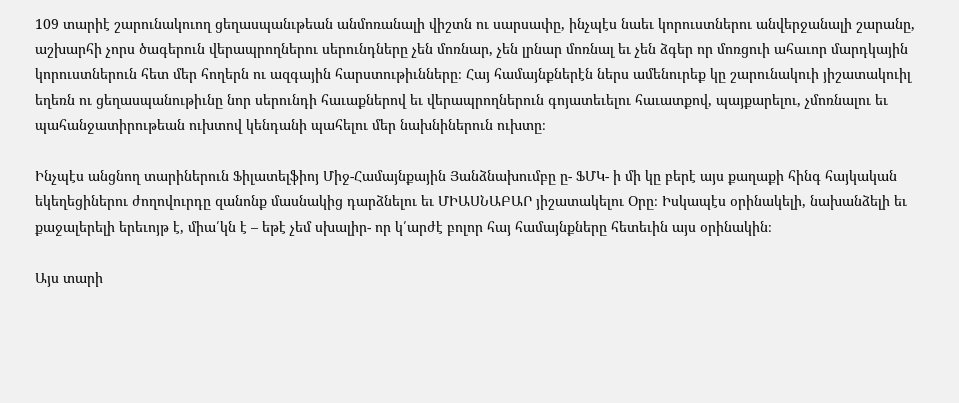109 տարիէ շարունակուող ցեղասպանւթեան անմոռանալի վիշտն ու սարսափը, ինչպէս նաեւ կորուստներու անվերջանալի շարանը, աշխարհի չորս ծագերուն վերապրողներու սերունդները չեն մոռնար, չեն լրնար մոռնալ եւ չեն ձգեր որ մոռցուի ահաւոր մարդկային կորուստներուն հետ մեր հողերն ու ազգային հարստութիւնները։ Հայ համայնքներէն ներս ամենուրեք կը շարունակուի յիշատակուիլ եղեռն ու ցեղասպանութիւնը նոր սերունդի հաւաքներով եւ վերապրողներուն գոյատեւելու հաւատքով, պայքարելու, չմոռնալու եւ պահանջատիրութեան ուխտով կենդանի պահելու մեր նախնիներուն ուխտը։

Ինչպէս անցնող տարիներուն Ֆիլատելֆիոյ Միջ-Համայնքային Յանձնախումբը ը- ՖՄԿ- ի մի կը բերէ այս քաղաքի հինգ հայկական եկեղեցիներու ժողովուրդը զանոնք մասնակից դարձնելու եւ ՄԻԱՍՆԱԲԱՐ յիշատակելու Օրը։ Իսկապէս օրինակելի, նախանձելի եւ քաջալերելի երեւոյթ է, միա՛կն է – եթէ չեմ սխալիր- որ կ՛արժէ բոլոր հայ համայնքները հետեւին այս օրինակին։

Այս տարի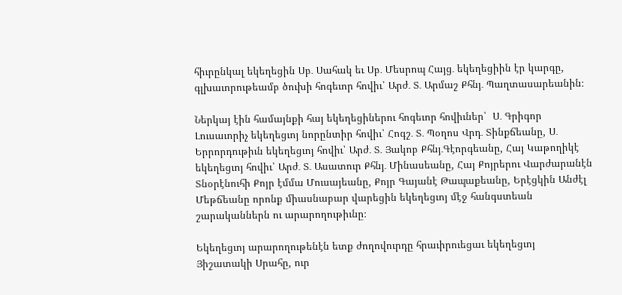հիւրընկալ եկեղեցին Սբ․ Սահակ եւ Սբ․ Մեսրոպ Հայց․ եկեղեցիին էր կարգը, գլխաւորութեամբ ծուխի հոգեւոր հովիւ՝ Արժ․ Տ․ Արմաշ Քհնյ․ Պաղտասարեանին։

Ներկայ էին համայնքի հայ եկեղեցիներու հոգեւոր հովիւներ՝  Ս․ Գրիգոր Լուսաւորիչ եկեղեցւոյ նորընտիր հովիւ՝ Հոգշ․ Տ․ Պօղոս Վրդ․ Տինքճեանը, Ս․ Երրորդութիւն եկեղեցւոյ հովիւ՝ Արժ․ Տ․ Յակոբ Քհնյ․Գէորգեանը, Հայ Կաթողիկէ եկեղեցւոյ հովիւ՝ Արժ․ Տ․ Ասատուր Քհնյ․ Մինասեանը, Հայ Քոյրերու Վարժարանէն Տնօրէնուհի Քոյր էմմա Մուսայեանը, Քոյր Գայանէ Թապաքեանը, Երէցկին Անժէլ Մեթճեանը որոնք միասնաբար վարեցին եկեղեցւոյ մէջ հանգստեան շարականներն ու արարողութիւնը։

Եկեղեցւոյ արարողութենէն ետք ժողովուրդը հրաւիրուեցաւ եկեղեցւոյ Յիշատակի Սրահը, ուր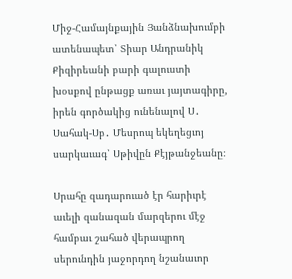Միջ-Համայնքային Յանձնախումբի ատենապետ՝ Տիար Անդրանիկ Քիզիրեանի բարի գալուստի խօսքով ընթացք առաւ յայտագիրը, իրեն գործակից ունենալով Ս․ Սահակ-Սբ․ Մեսրոպ եկեղեցւոյ սարկաւագ՝ Սթիվըն Քէյթանջեանը։

Սրահը զադարուած էր հարիւրէ աւելի զանազան մարզերու մէջ համբաւ շահած վերապրող սերունդին յաջորդող նշանաւոր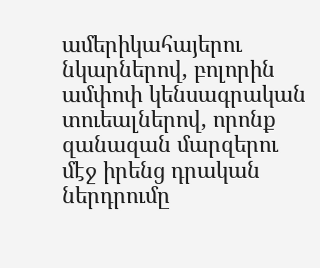ամերիկահայերու նկարներով, բոլորին ամփոփ կենսագրական տուեալներով, որոնք զանազան մարզերու մէջ իրենց դրական ներդրումը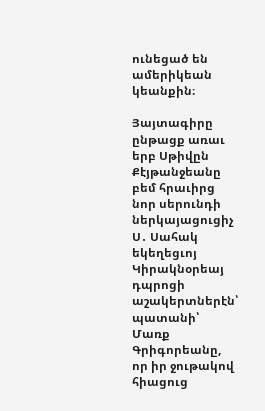ունեցած են ամերիկեան կեանքին։

Յայտագիրը ընթացք առաւ երբ Սթիվըն Քէյթանջեանը բեմ հրաւիրց նոր սերունդի ներկայացուցիչ Ս․ Սահակ եկեղեցւոյ Կիրակնօրեայ դպրոցի աշակերտներէն՝ պատանի՝ Մառք Գրիգորեանը, որ իր ջութակով հիացուց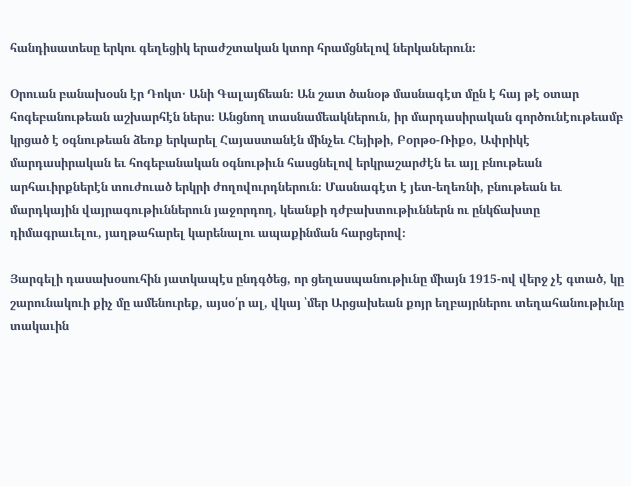հանդիսատեսը երկու գեղեցիկ երաժշտական կտոր հրամցնելով ներկաներուն։

Օրուան բանախօսն էր Դոկտ․ Անի Գալայճեան։ Ան շատ ծանօթ մասնագէտ մըն է հայ թէ օտար հոգեբանութեան աշխարհէն ներս։ Անցնող տասնամեակներուն, իր մարդասիրական գործունէութեամբ կրցած է օգնութեան ձեռք երկարել Հայաստանէն մինչեւ Հեյիթի, Բօրթօ-Ռիքօ, Ափրիկէ մարդասիրական եւ հոգեբանական օգնութիւն հասցնելով երկրաշարժէն եւ այլ բնութեան արհաւիրքներէն տուժուած երկրի ժողովուրդներուն։ Մասնագէտ է յետ-եղեռնի, բնութեան եւ մարդկային վայրագութիւններուն յաջորդող, կեանքի դժբախտութիւններն ու ընկճախտը դիմագրաւելու, յաղթահարել կարենալու ապաքինման հարցերով։

Յարգելի դասախօսուհին յատկապէս ընդգծեց, որ ցեղասպանութիւնը միայն 1915-ով վերջ չէ գտած, կը շարունակուի քիչ մը ամենուրեք, այսօ՛ր ալ, վկայ ՝մեր Արցախեան քոյր եղբայրներու տեղահանութիւնը տակաւին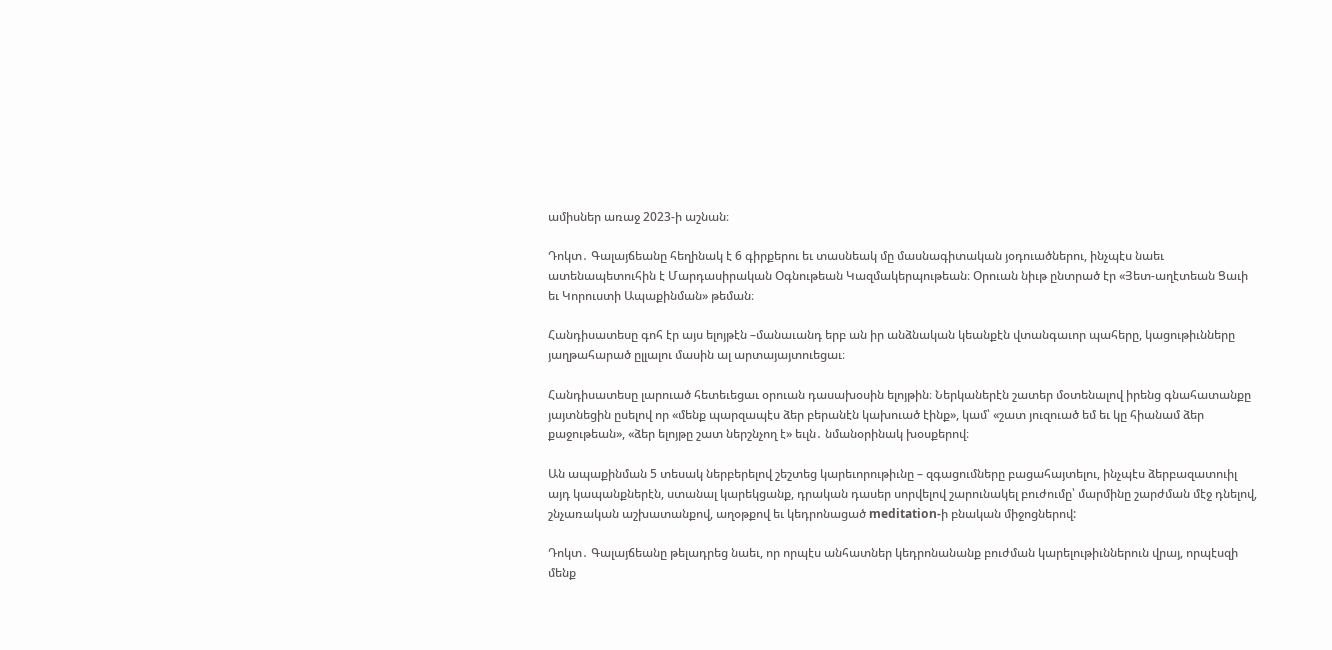ամիսներ առաջ 2023-ի աշնան։

Դոկտ․ Գալայճեանը հեղինակ է 6 գիրքերու եւ տասնեակ մը մասնագիտական յօդուածներու, ինչպէս նաեւ ատենապետուհին է Մարդասիրական Օգնութեան Կազմակերպութեան։ Օրուան նիւթ ընտրած էր «Յետ-աղէտեան Ցաւի եւ Կորուստի Ապաքինման» թեման։

Հանդիսատեսը գոհ էր այս ելոյթէն –մանաւանդ երբ ան իր անձնական կեանքէն վտանգաւոր պահերը, կացութիւնները յաղթահարած ըլլալու մասին ալ արտայայտուեցաւ։

Հանդիսատեսը լարուած հետեւեցաւ օրուան դասախօսին ելոյթին։ Ներկաներէն շատեր մօտենալով իրենց գնահատանքը յայտնեցին ըսելով որ «մենք պարզապէս ձեր բերանէն կախուած էինք», կամ՝ «շատ յուզուած եմ եւ կը հիանամ ձեր քաջութեան», «ձեր ելոյթը շատ ներշնչող է» եւլն․ նմանօրինակ խօսքերով։

Ան ապաքինման 5 տեսակ ներբերելով շեշտեց կարեւորութիւնը – զգացումները բացահայտելու, ինչպէս ձերբազատուիլ այդ կապանքներէն, ստանալ կարեկցանք, դրական դասեր սորվելով շարունակել բուժումը՝ մարմինը շարժման մէջ դնելով, շնչառական աշխատանքով, աղօթքով եւ կեդրոնացած meditation-ի բնական միջոցներով:

Դոկտ․ Գալայճեանը թելադրեց նաեւ, որ որպէս անհատներ կեդրոնանանք բուժման կարելութիւններուն վրայ, որպէսզի մենք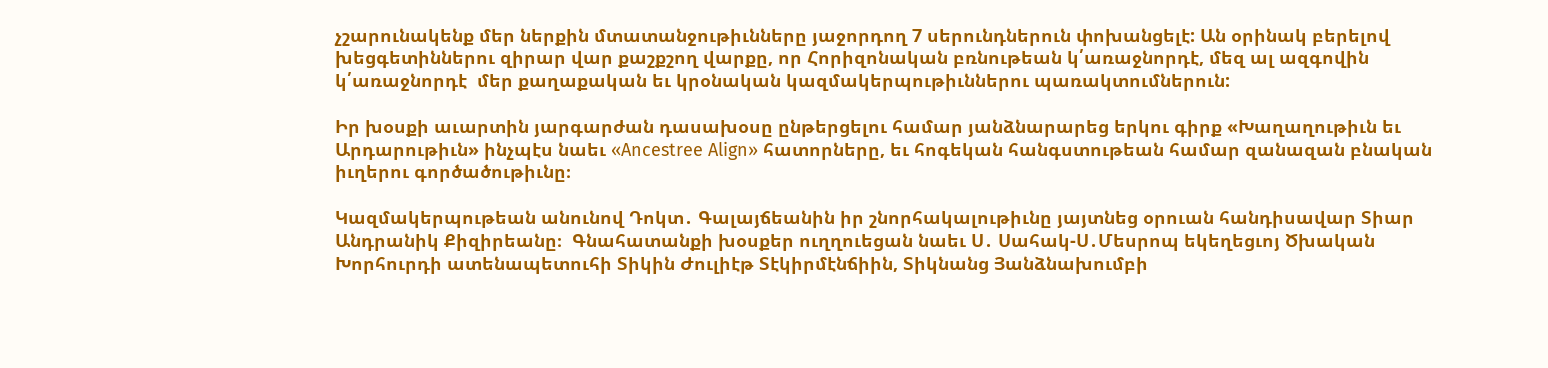չշարունակենք մեր ներքին մտատանջութիւնները յաջորդող 7 սերունդներուն փոխանցելէ: Ան օրինակ բերելով խեցգետիններու զիրար վար քաշքշող վարքը, որ Հորիզոնական բռնութեան կ՛առաջնորդէ, մեզ ալ ազգովին կ՛առաջնորդէ  մեր քաղաքական եւ կրօնական կազմակերպութիւններու պառակտումներուն:

Իր խօսքի աւարտին յարգարժան դասախօսը ընթերցելու համար յանձնարարեց երկու գիրք «Խաղաղութիւն եւ Արդարութիւն» ինչպէս նաեւ «Ancestree Align» հատորները, եւ հոգեկան հանգստութեան համար զանազան բնական իւղերու գործածութիւնը։

Կազմակերպութեան անունով Դոկտ․ Գալայճեանին իր շնորհակալութիւնը յայտնեց օրուան հանդիսավար Տիար Անդրանիկ Քիզիրեանը։  Գնահատանքի խօսքեր ուղղուեցան նաեւ Ս․ Սահակ-Ս․Մեսրոպ եկեղեցւոյ Ծխական Խորհուրդի ատենապետուհի Տիկին Ժուլիէթ Տէկիրմէնճիին, Տիկնանց Յանձնախումբի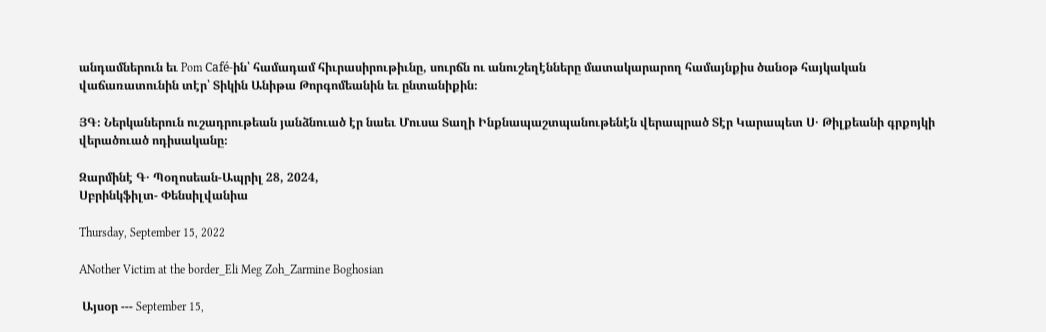անդամներուն եւ Pom Café-ին՝ համադամ հիւրասիրութիւնը, սուրճն ու անուշեղէնները մատակարարող համայնքիս ծանօթ հայկական վաճառատունին տէր՝ Տիկին Անիթա Թորգոմեանին եւ ընտանիքին։

ՅԳ։ Ներկաներուն ուշադրութեան յանձնուած էր նաեւ Մուսա Տաղի Ինքնապաշտպանութենէն վերապրած Տէր Կարապետ Ս․ Թիլքեանի գրքոյկի վերածուած ոդիսականը։

Զարմինէ Գ․ Պօղոսեան-Ապրիլ 28, 2024,
Սբրինկֆիլտ- Փենսիլվանիա

Thursday, September 15, 2022

ANother Victim at the border_Eli Meg Zoh_Zarmine Boghosian

 Այսօր --- September 15,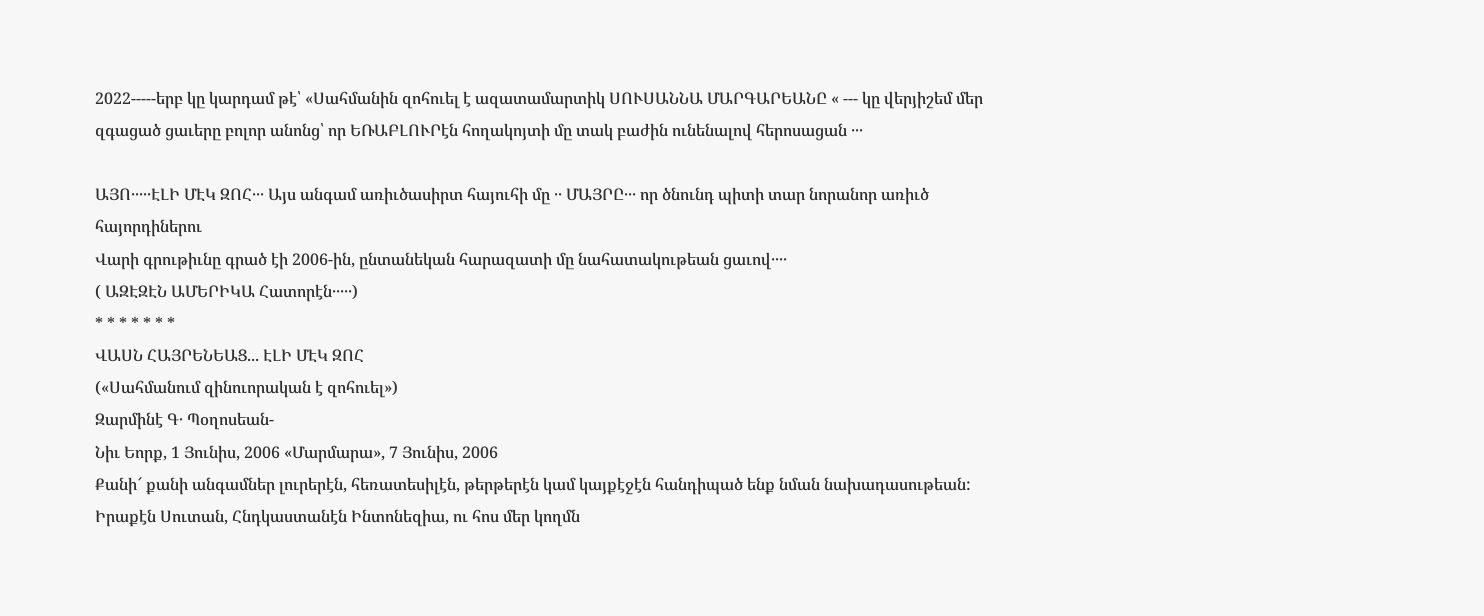2022-----երբ կը կարդամ թէ՝ «Սահմանին զոհուել է ազատամարտիկ ՍՈՒՍԱՆՆԱ ՄԱՐԳԱՐԵԱՆԸ « --- կը վերյիշեմ մեր զգացած ցաւերը բոլոր անոնց՝ որ ԵՌԱԲԼՈՒՐէն հողակոյտի մը տակ բաժին ունենալով հերոսացան ․․․

ԱՅՈ․․․․․ԷԼԻ ՄԷԿ ԶՈՀ․․․ Այս անգամ առիւծասիրտ հայուհի մը ․․ ՄԱՅՐԸ․․․ որ ծնունդ պիտի տար նորանոր առիւծ հայորդիներու
Վարի գրութիւնը գրած էի 2006-ին, ընտանեկան հարազատի մը նահատակութեան ցաւով․․․․
( ԱԶԷԶԷՆ ԱՄԵՐԻԿԱ Հատորէն․․․․․)
* * * * * * *
ՎԱՍՆ ՀԱՅՐԵՆԵԱՑ... ԷԼԻ ՄԷԿ ԶՈՀ
(«Սահմանում զինուորական է զոհուել»)
Զարմինէ Գ․ Պօղոսեան-
Նիւ Եորք, 1 Յունիս, 2006 «Մարմարա», 7 Յունիս, 2006
Քանի՜ քանի անգամներ լուրերէն, հեռատեսիլէն, թերթերէն կամ կայքէջէն հանդիպած ենք նման նախադասութեան: Իրաքէն Սուտան, Հնդկաստանէն Ինտոնեզիա, ու հոս մեր կողմն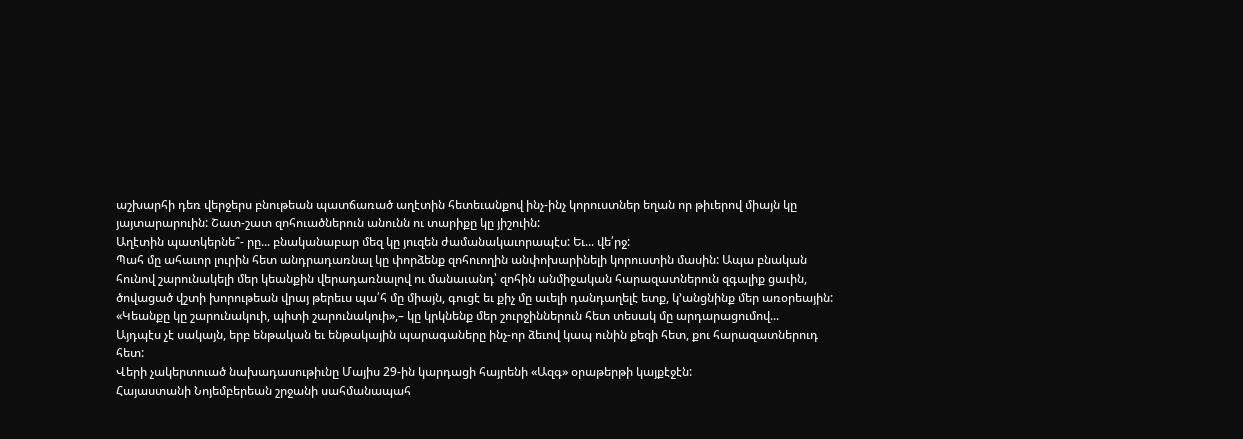աշխարհի դեռ վերջերս բնութեան պատճառած աղէտին հետեւանքով ինչ-ինչ կորուստներ եղան որ թիւերով միայն կը յայտարարուին: Շատ-շատ զոհուածներուն անունն ու տարիքը կը յիշուին:
Աղէտին պատկերնե՞- րը... բնականաբար մեզ կը յուզեն ժամանակաւորապէս: Եւ... վե՛րջ:
Պահ մը ահաւոր լուրին հետ անդրադառնալ կը փորձենք զոհուողին անփոխարինելի կորուստին մասին: Ապա բնական հունով շարունակելի մեր կեանքին վերադառնալով ու մանաւանդ՝ զոհին անմիջական հարազատներուն զգալիք ցաւին, ծովացած վշտի խորութեան վրայ թերեւս պա՛հ մը միայն, գուցէ եւ քիչ մը աւելի դանդաղելէ ետք, կ’անցնինք մեր առօրեային:
«Կեանքը կը շարունակուի, պիտի շարունակուի»,– կը կրկնենք մեր շուրջիններուն հետ տեսակ մը արդարացումով...
Այդպէս չէ սակայն, երբ ենթական եւ ենթակային պարագաները ինչ-որ ձեւով կապ ունին քեզի հետ, քու հարազատներուդ հետ:
Վերի չակերտուած նախադասութիւնը Մայիս 29-ին կարդացի հայրենի «Ազգ» օրաթերթի կայքէջէն:
Հայաստանի Նոյեմբերեան շրջանի սահմանապահ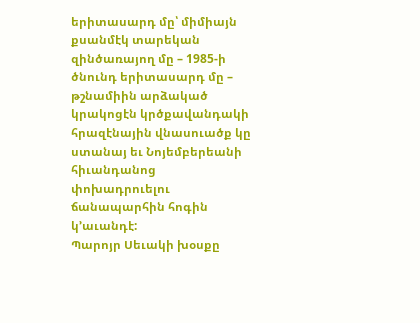երիտասարդ մը՝ միմիայն քսանմէկ տարեկան զինծառայող մը – 1985-ի ծնունդ երիտասարդ մը – թշնամիին արձակած կրակոցէն կրծքավանդակի հրազէնային վնասուածք կը ստանայ եւ Նոյեմբերեանի հիւանդանոց փոխադրուելու ճանապարհին հոգին կ’աւանդէ:
Պարոյր Սեւակի խօսքը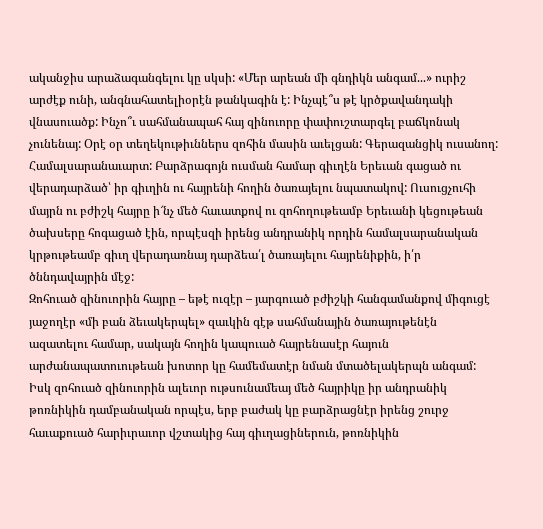ականջիս արաձագանգելու կը սկսի: «Մեր արեան մի գնդիկն անգամ...» ուրիշ արժէք ունի, անգնահատելիօրէն թանկագին է: Ինչպէ՞ս թէ կրծքավանդակի վնասուածք: Ինչո՞ւ սահմանապահ հայ զինուորը փափուշտարգել բաճկոնակ չունենայ: Օրէ օր տեղեկութիւններս զոհին մասին աւելցան: Գերազանցիկ ուսանող: Համալսարանաւարտ: Բարձրագոյն ուսման համար գիւղէն Երեւան գացած ու վերադարձած՝ իր գիւղին ու հայրենի հողին ծառայելու նպատակով: Ուսուցչուհի մայրն ու բժիշկ հայրը ի՜նչ մեծ հաւատքով ու զոհողութեամբ Երեւանի կեցութեան ծախսերը հոգացած էին, որպէսզի իրենց անդրանիկ որդին համալսարանական կրթութեամբ գիւղ վերադառնայ դարձեա՛լ ծառայելու հայրենիքին, ի՛ր ծննդավայրին մէջ:
Զոհուած զինուորին հայրը – եթէ ուզէր – յարգուած բժիշկի հանգամանքով միգուցէ յաջողէր «մի բան ձեւակերպել» զաւկին գէթ սահմանային ծառայութենէն ազատելու համար, սակայն հողին կապուած հայրենասէր հայուն արժանապատուութեան խոտոր կը համեմատէր նման մտածելակերպն անգամ:
Իսկ զոհուած զինուորին ալեւոր ութսունամեայ մեծ հայրիկը իր անդրանիկ թոռնիկին դամբանական որպէս, երբ բաժակ կը բարձրացնէր իրենց շուրջ հաւաքուած հարիւրաւոր վշտակից հայ գիւղացիներուն, թոռնիկին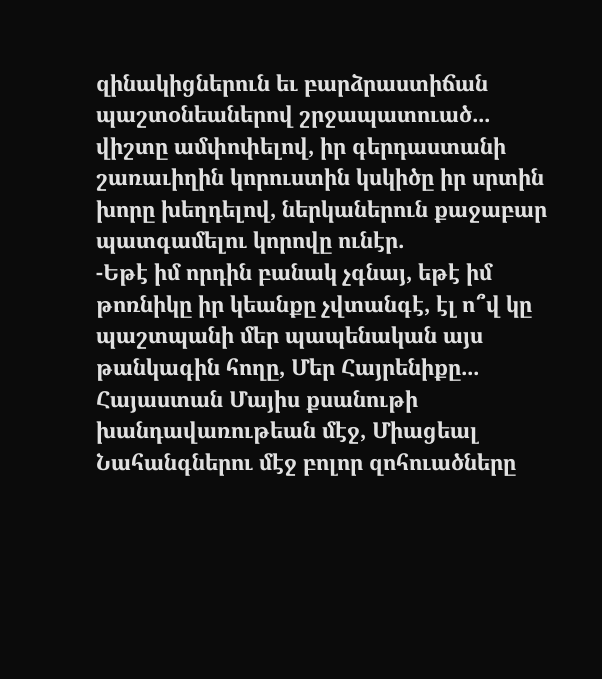զինակիցներուն եւ բարձրաստիճան պաշտօնեաներով շրջապատուած... վիշտը ամփոփելով, իր գերդաստանի շառաւիղին կորուստին կսկիծը իր սրտին խորը խեղդելով, ներկաներուն քաջաբար պատգամելու կորովը ունէր.
-Եթէ իմ որդին բանակ չգնայ, եթէ իմ թոռնիկը իր կեանքը չվտանգէ, էլ ո՞վ կը պաշտպանի մեր պապենական այս թանկագին հողը, Մեր Հայրենիքը... Հայաստան Մայիս քսանութի խանդավառութեան մէջ, Միացեալ Նահանգներու մէջ բոլոր զոհուածները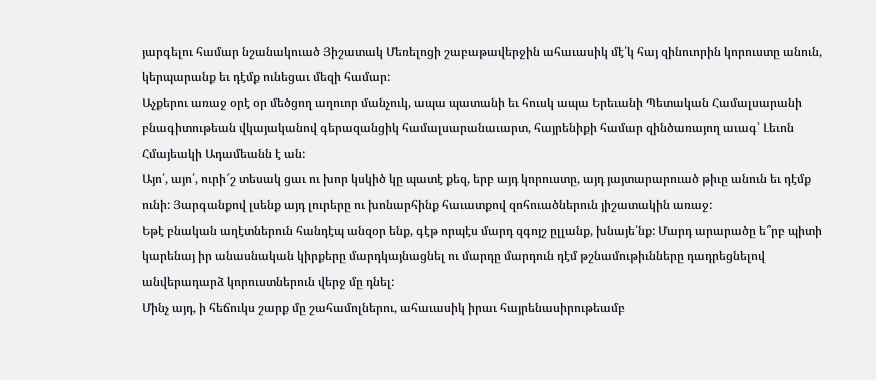յարգելու համար նշանակուած Յիշատակ Մեռելոցի շաբաթավերջին ահաւասիկ մէ՛կ հայ զինուորին կորուստը անուն, կերպարանք եւ դէմք ունեցաւ մեզի համար:
Աչքերու առաջ օրէ օր մեծցող աղուոր մանչուկ, ապա պատանի եւ հուսկ ապա Երեւանի Պետական Համալսարանի բնագիտութեան վկայականով գերազանցիկ համալսարանաւարտ, հայրենիքի համար զինծառայող աւագ՝ Լեւոն Հմայեակի Ադամեանն է ան:
Այո՛, այո՛, ուրի՜շ տեսակ ցաւ ու խոր կսկիծ կը պատէ քեզ, երբ այդ կորուստը, այդ յայտարարուած թիւը անուն եւ դէմք ունի: Յարգանքով լսենք այդ լուրերը ու խոնարհինք հաւատքով զոհուածներուն յիշատակին առաջ:
Եթէ բնական աղէտներուն հանդէպ անզօր ենք, գէթ որպէս մարդ զգոյշ ըլլանք, խնայե՛նք: Մարդ արարածը ե՞րբ պիտի կարենայ իր անասնական կիրքերը մարդկայնացնել ու մարդը մարդուն դէմ թշնամութիւնները դադրեցնելով անվերադարձ կորուստներուն վերջ մը դնել:
Մինչ այդ, ի հեճուկս շարք մը շահամոլներու, ահաւասիկ իրաւ հայրենասիրութեամբ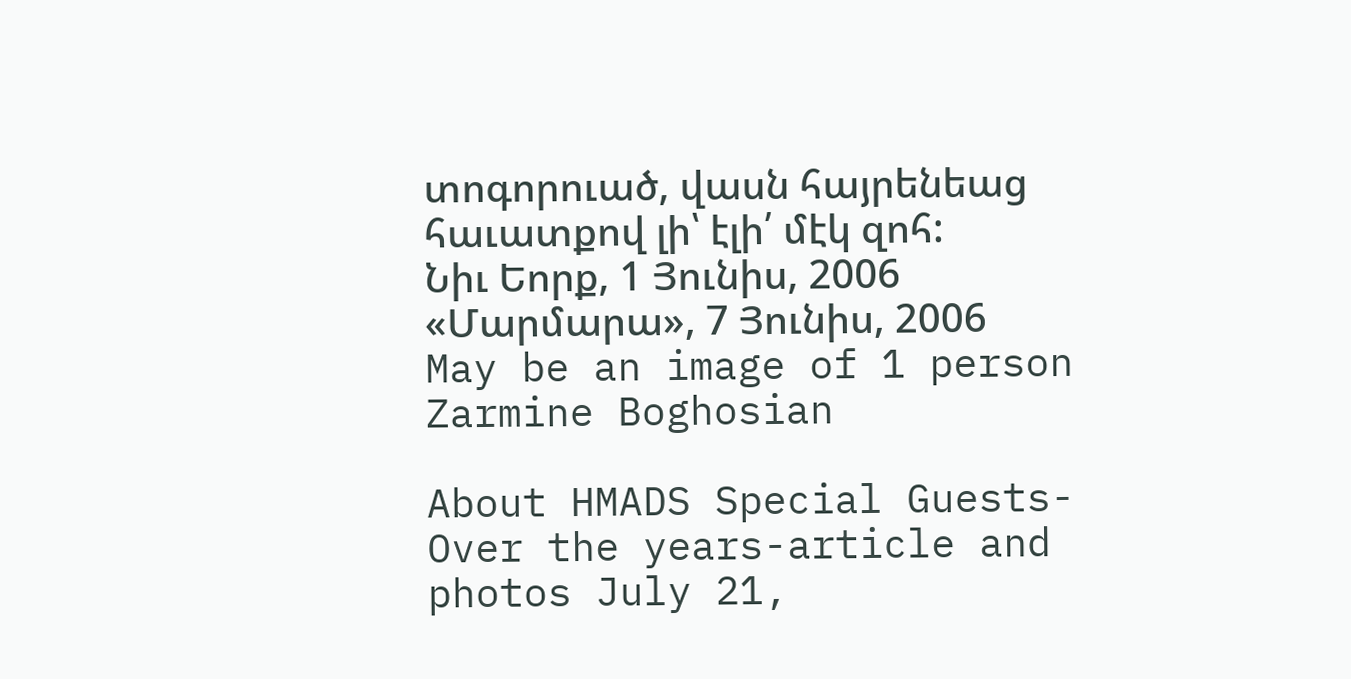տոգորուած, վասն հայրենեաց հաւատքով լի՝ էլի՛ մէկ զոհ:
Նիւ Եորք, 1 Յունիս, 2006 «Մարմարա», 7 Յունիս, 2006
May be an image of 1 person
Zarmine Boghosian

About HMADS Special Guests-Over the years-article and photos July 21,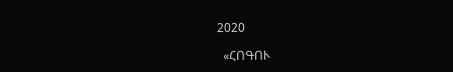2020

  «ՀՈԳՈՒ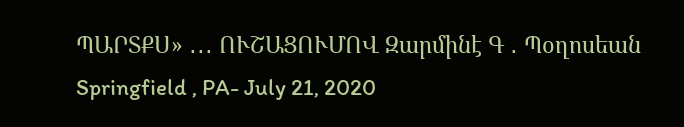ՊԱՐՏՔՍ» ․․․ ՈՒՇԱՑՈՒՄՈՎ Զարմինէ Գ ․ Պօղոսեան Springfield , PA- July 21, 2020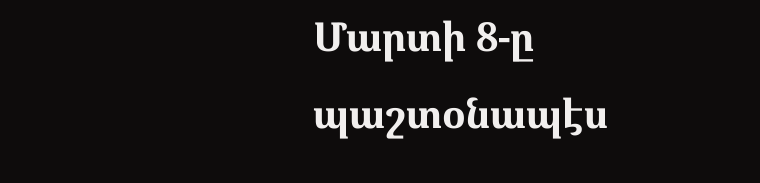Մարտի 8-ը պաշտօնապէս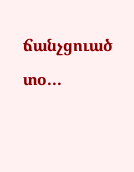ճանչցուած տօ...